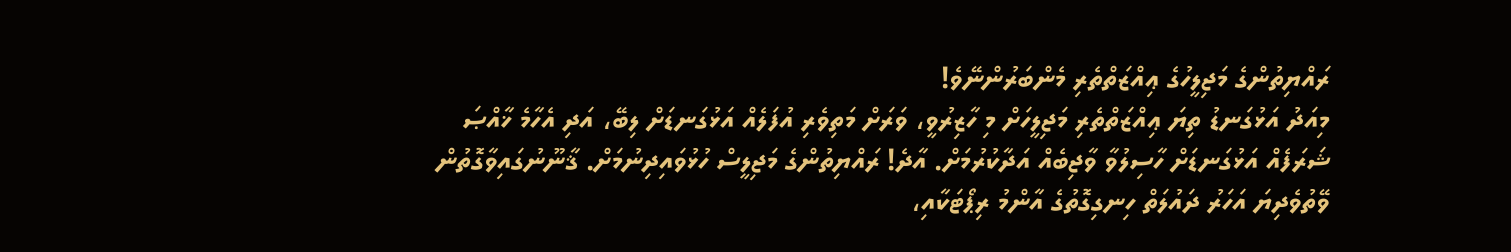ރައްޔިތުންގެ މަޖިލީހުގެ ޢިއްޒަތްތެރި މެންބަރުންނޭވެ!
މިއަދު އަޅުގަނޑު ތިޔަ ޢިއްޒަތްތެރި މަޖިލީހަށް މި ހާޒިރުވީ، ވަރަށް މަތިވެރި އުފަލެއް އަޅުގަނޑަށް ލިބޭ، އަދި އެހާމެ ޚާއްޞަ ޝަރަފެއް އަޅުގަނޑަށް ހާސިލުވާ ވާޖިބެއް އަދާކުރުމަށް. އާދެ! ރައްޔިތުންގެ މަޖިލީސް ހުޅުވައިދިނުމަށް. ޤާނޫނުގައިވާގޮތުން ވޭތުވެދިޔަ އަހަރު ދައުލަތް ހިނގިގޮތުގެ އާންމު ރިޕޯޓަކާއި،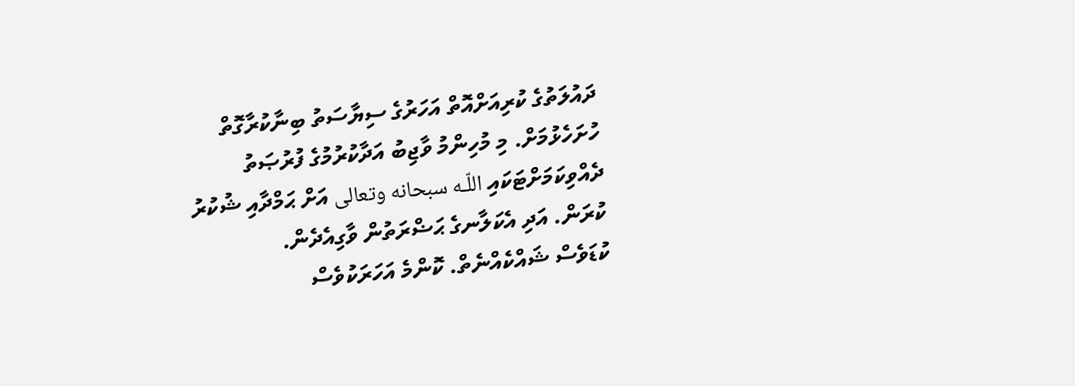ދައުލަތުގެ ކުރިއަށްއޮތް އަހަރުގެ ސިޔާސަތު ބިނާކުރާގޮތް ހުށަހެޅުމަށް. މި މުހިންމު ވާޖިބު އަދާކުރުމުގެ ފުރުޞަތު ދެއްވިކަމަށްޓަކައި اللّـه سبحانه وتعالى އަށް ޙަމްދާއި ޝުކުރު ކުރަން. އަދި އެކަލާނގެ ޙަޟްރަތުން ވާގިއެދެން.
ކުޑަވެސް ޝައްކެއްނެތް. ކޮންމެ އަހަރަކުވެސް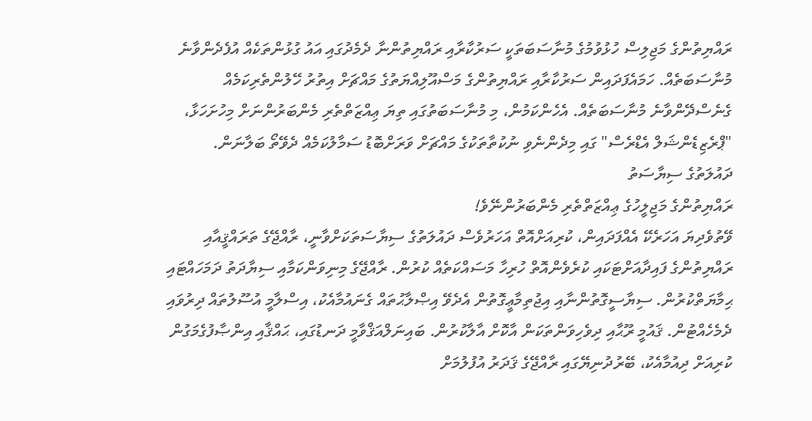ރައްޔިތުންގެ މަޖިލިސް ހުޅުވުމުގެ މުނާސަބަތަކީ ސަރުކާރާއި ރައްޔިތުންނާ ދެމެދުގައި އައު ގުޅުންތަކެއް އުފެދެންވާނެ މުނާސަބަތެއް. ހަމައެފަދައިން ސަރުކާރާއި ރައްޔިތުންގެ މަސްއޫލިއްޔަތުގެ މައްޗަށް އިތުރު ހޭލުންތެރިކަމެއް ގެނެސްދޭންވާނެ މުނާސަބަތެއް. އެހެންކަމުން، މި މުނާސަބަތުގައި ތިޔަ ޢިއްޒަތްތެރި މެންބަރުންނަށް މިހުށަހަޅާ، "ޕްރެޒިޑެންޝަލް އެޑްރެސް" ގައި މިދެންނެވި ނުކުތާތަކުގެ މައްޗަށް ވަރަށްބޮޑު ސަމާލުކަމެއް ދެވޭތޯ ބަލާނަން.
ދައުލަތުގެ ސިޔާސަތު
ރައްޔިތުންގެ މަޖިލީހުގެ ޢިއްޒަތްތެރި މެންބަރުންނޭވެ!
ވޭތުވެދިޔަ އަހަރެކޭ އެއްފަދައިން، ކުރިއަށްއޮތް އަހަރުވެސް ދައުލަތުގެ ސިޔާސަތަކަށްވާނީ، ރާއްޖޭގެ ތަރައްޤީއާއި ރައްޔިތުންގެ ފައިދާއަށްޓަކައި ކުރެވެންއޮތް ހުރިހާ މަސައްކަތެއް ކުރުން. ރާއްޖޭގެ މިނިވަންކަމާއި ސިޔާދަތު ދަމަހައްޓައި ޙިމާޔަތްކުރުން. ސިޔާސީގޮތުންނާއި އިޖުތިމާޢީގޮތުން އެދެވޭ އިޞްލާޙުތައް ގެނައުމާއެކު، އިސްލާމީ އުސޫލުތައް ދިރުވައި ދެމެހެއްޓުން. ޤައުމީ ރޫޙާއި ދިވެހިވަންތަކަން އާކޮށް އާލާކުރުން. ބައިނަލްއަޤްވާމީ ދަނޑުގައި، ޙައްޤާއި އިންޞާފުގެމަގުން ކުރިއަށް ދިއުމާއެކު، ބޭރުދުނިޔޭގައި ރާއްޖޭގެ ޤަދަރު އުފުލުމަށް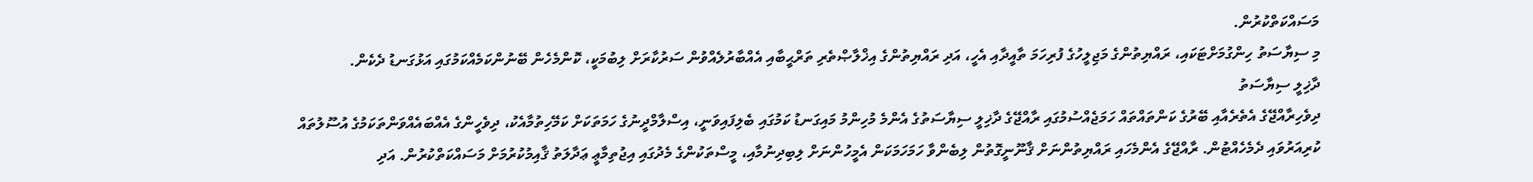މަސައްކަތްކުރުން.
މި ސިޔާސަތު ހިންގުމަށްޓަކައި، ރައްޔިތުންގެ މަޖިލީހުގެ ފުރިހަމަ ތާއީދާއި އެހީ، އަދި ރައްޔިތުންގެ އިޚްލާޞްތެރި ތަރްޙީބާއި އެއްބާރުލެއްވުން ސަރުކާރަށް ލިބުމަކީ، ކޮންމެހެން ބޭނުންކަމެއްކަމުގައި އަޅުގަނޑު ދެކެން.
ދާޚިލީ ސިޔާސަތު
ދިވެހިރާއްޖޭގެ އެތެރެއާއި ބޭރުގެ ކަންތައްތައް ހަމަޖެއްސުމުގައި ރާއްޖޭގެ ދާޚިލީ ސިޔާސަތުގެ އެންމެ މުހިންމު މައިގަނޑު ކަމުގައި ބެލިފައިވަނީ، އިސްލާމްދީނުގެ ހަމަތަކަށް ކަމޭހިތުމާއެކު، ދިވެހީންގެ އެއްބައެއްވަންތަކަމުގެ އުސޫލުތައް ކުރިއަރުވައި ދެމެހެއްޓުން. ރާއްޖޭގެ އެންމެހައި ރައްޔިތުންނަށް ޤާނޫނީގޮތުން ލިބެންވާ ހަމަހަމަކަން އެމީހުންނަށް ލިބިދިނުމާއި، މީސްތަކުންގެ މެދުގައި އިޖުތިމާޢީ ޢަދާލަތު ޤާއިމުކުރުމަށް މަސައްކަތްކުރުން. އަދި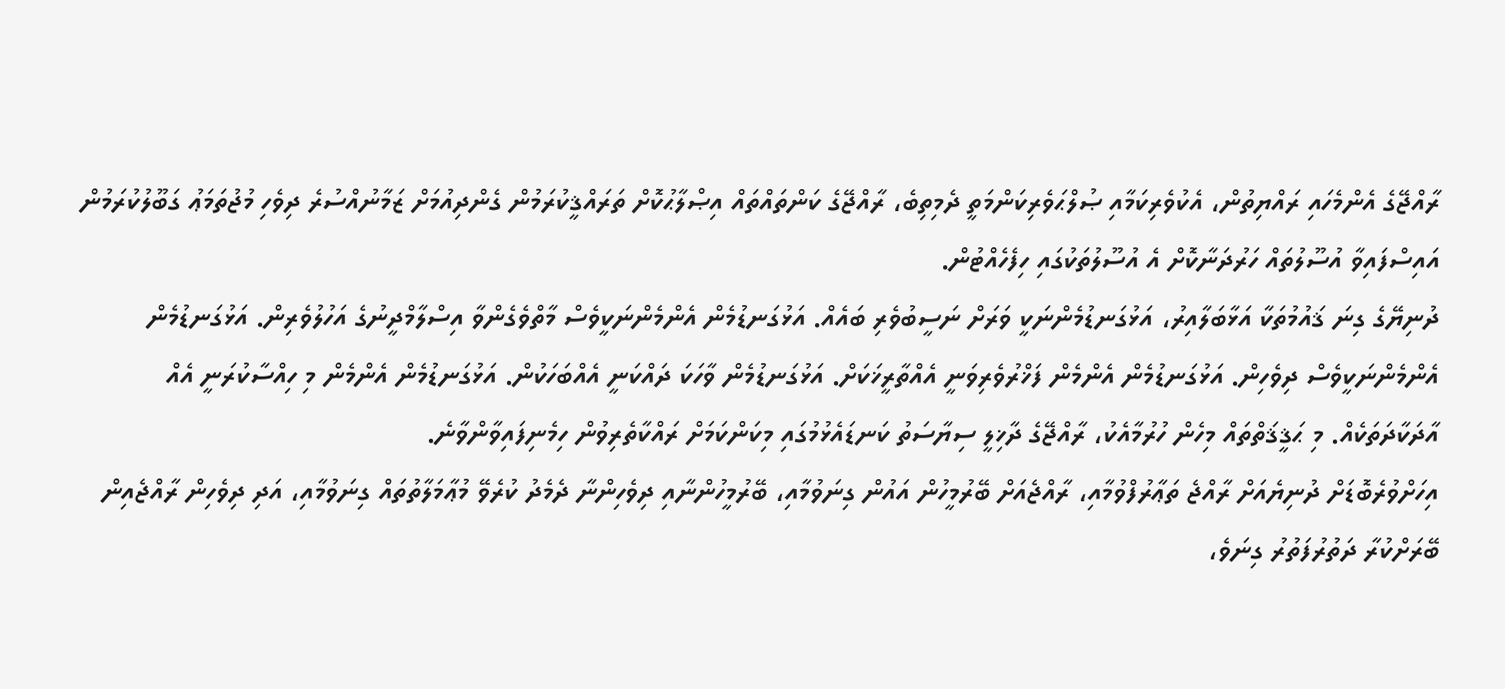ރާއްޖޭގެ އެންމެހައި ރައްޔިތުން، އެކުވެރިކަމާއި ޞުލްޙަވެރިކަންމަތީ ދެމިތިބެ، ރާއްޖޭގެ ކަންތައްތައް އިޞްލާޙުކޮށް ތަރައްޤީކުރަމުން ގެންދިއުމަށް ޒަމާނުއްސުރެ ދިވެހި މުޖުތަމަޢު ގަބޫލުކުރަމުން އައިސްފައިވާ އުސޫލުތައް ހަރުދަނާކޮށް އެ އުސޫލުތަކުގައި ހިފެހެއްޓުން.
ދުނިޔޭގެ ގިނަ ޤައުމުތަކާ އަޅާބަލާއިރު، އަޅުގަނޑުމެންނަކީ ވަރަށް ނަސީބުވެރި ބައެއް. އަޅުގަނޑުމެން އެންމެންނަކީވެސް މާތްވެގެންވާ އިސްލާމްދީނުގެ އަހުލުވެރިން. އަޅުގަނޑުމެން އެންމެންނަކީވެސް ދިވެހިން. އަޅުގަނޑުމެން އެންމެން ފަޚްރުވެރިވަނީ އެއްތާރީޚަކަށް. އަޅުގަނޑުމެން ވާހަކަ ދައްކަނީ އެއްބަހަކުން. އަޅުގަނޑުމެން އެންމެން މި ހިއްސާކުރަނީ އެއް އާދަކާދަތަކެއް. މި ޙަޤީޤަތްތައް މިހެން ހުރުމާއެކު، ރާއްޖޭގެ ދާޚިލީ ސިޔާސަތު ކަނޑައެޅުމުގައި މިކަންކަމަށް ރައްކާތެރިވުން ހިމެނިފައިވާންވާނެ.
އިހަށްވުރެބޮޑަށް ދުނިޔެއަށް ރާއްޖެ ތަޢާރުފްވުމާއި، ރާއްޖެއަށް ބޭރުމީހުން އައުން ގިނަވުމާއި، ބޭރުމީހުންނާއި ދިވެހިންނާ ދެމެދު ކުރެވޭ މުޢާމަލާތުތައް ގިނަވުމާއި، އަދި ދިވެހިން ރާއްޖެއިން ބޭރަށްކުރާ ދަތުރުފަތުރު ގިނަވެ،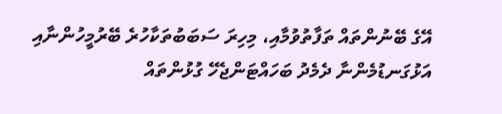އޭގެ ބޭނުންތައް ތަފާތުވުމާއި، މިހިރަ ސަބަބުތަކާހުރެ ބޭރުމީހުންނާއި އަޅުގަނޑުމެންނާ ދެމެދު ބަހައްޓަންޖެހޭ ގުޅުންތައް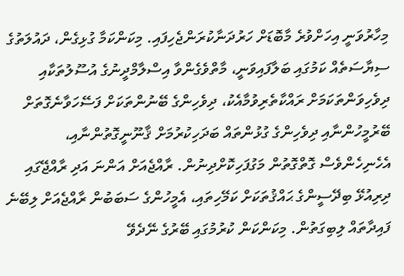މިހާރުވަނީ އިހަށްވުރެ މާބޮޑަށް ހަރުދަނާކުރަންޖެހިފައި. މިކަންކަމާ ގުޅިގެން، ދައުލަތުގެ ސިޔާސަތެއް ކަމުގައި ބަލާފައިވަނީ، މާތްވެގެންވާ އިސްލާމްދީނުގެ އުސޫލުތަކާއި ދިވެހިވަންތަކަމަށް ރައްކާތެރިވުމާއެކު، ދިވެހިންގެ ބޭނުންތަކަށް ފަސޭހަވާނެގޮތަށް ބޭރުމީހުންނާއި ދިވެހިންގެ ގުޅުންތައް ބަދަހިކުރުމަށް ޤާނޫނީގޮތުންނާއި، އެހެނިހެންވެސް ގޮތްގޮތުން މަގުފަހިކޮށްދިނުން. ރާއްޖެއަށް އަންނަ އަދި ރާއްޖޭގައި ދިރިއުޅޭ ބިދޭސީންގެ ޙައްޤުތަކަށް ކަމޭހިތައި، އެމީހުންގެ ސަބަބުން ރާއްޖެއަށް ލިބޭނެ ފައިދާތައް ލިބިގަތުން. މިކަންކަން ކުރުމުގައި ބޭރުގެ ނޭދެވޭ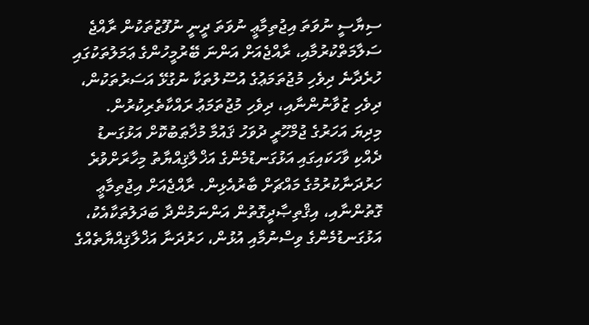ސިޔާސީ ނުވަތަ އިޖުތިމާޢީ ނުވަތަ ދީނީ ނުފޫޒުތަކުން ރާއްޖެ ސަލާމަތްކުރުމާއި، ރާއްޖެއަށް އަންނަ ބޭރުމީހުންގެ ޢަމަލުތަކުގައި ހުރެދާނެ ދިވެހި މުޖުތަމަޢުގެ އުސޫލުތަކާ ނުގުޅޭ އަސަރުތަކުން، ދިވެހި ޒުވާނުންނާއި، ދިވެހި މުޖުތަމަޢު ރައްކާތެރިކުރުން.
މިދިޔަ އަހަރުގެ ޖުމްހޫރީ ދުވަހު ޤައުމާ މުޚާޠަބުކޮށް އަޅުގަނޑު ދެއްކި ވާހަކައިގައި އަޅުގަނޑުމެންގެ އަޚްލާޤިއްޔާތު މިހާރަށްވުރެ ހަރުދަނާކުރުމުގެ މައްޗަށް ބާރުއެޅިން. ރާއްޖެއަށް އިޖުތިމާޢީ ގޮތުންނާއި، އިޤްތިޞާދީގޮތުން އަންނަމުންދާ ބަދަލުތަކާއެކު، އަޅުގަނޑުމެންގެ ވިސްނުމާއި އުޅުން، ހަރުދަނާ އަޚްލާޤިއްޔާތެއްގެ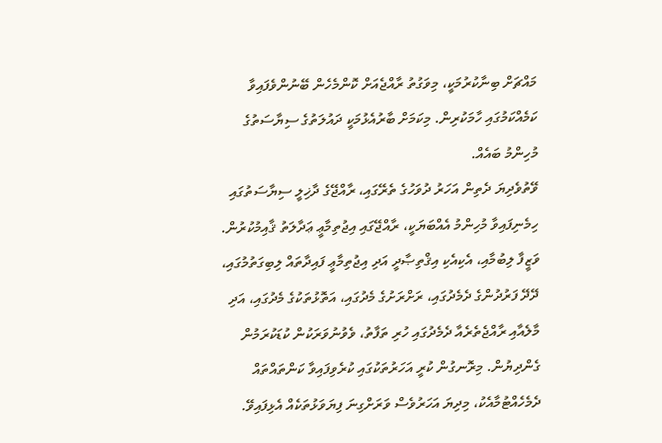މައްޗަށް ބިނާކުރުމަކީ، މިވަގުތު ރާއްޖެއަށް ކޮންމެހެން ބޭނުންވެފައިވާ ކަމެއްކަމުގައި ހާމަކުރިން. މިކަމަށް ބާރުއެޅުމަކީ ދައުލަތުގެ ސިޔާސަތުގެ މުހިންމު ބައެއް.
ވޭތުވެދިޔަ ދެތިން އަހަރު ދުވަހުގެ ތެރޭގައި، ރާއްޖޭގެ ދާޚިލީ ސިޔާސަތުގައި ހިމެނިފައިވާ މުހިންމު އެއްބަޔަކީ، ރާއްޖޭގައި އިޖުތިމާޢީ ޢަދާލަތު ޤާއިމުކުރުން. ވަޒީފާ ލިބުމާއި، އެކިއެކި އިޤްތިޞާދީ އަދި އިޖުތިމާޢީ ފައިދާތައް ލިބިގަތުމުގައި، ދޭދޭ ފަރުދުންގެ ދެމެދުގައި، ރަށްރަށުގެ މެދުގައި، އަތޮޅުތަކުގެ މެދުގައި، އަދި މާލެއާއި ރާއްޖެތެރެއާ ދެމެދުގައި ހުރި ތަފާތު، ވެވުނުވަރަކުން ކުޑަކުރަމުން ގެންދިޔުން. މިރޮނގުން ކުރީ އަހަރުތަކުގައި ކުރެވިފައިވާ ކަންތައްތައް ދެމެހެއްޓުމާއެކު، މިދިޔަ އަހަރުވެސް ވަރަށްގިނަ ފިޔަވަޅުތަކެއް އެޅިފައިވޭ.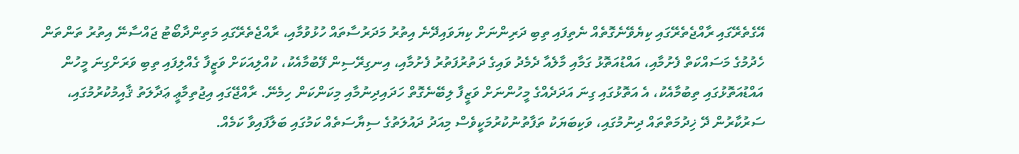އޭގެތެރޭގައި ރާއްޖެތެރޭގައި ކިޔެވޭނެގޮތެއް ނެތިފައި ތިބި ދަރިންނަށް ކިޔަވައިދޭނެ އިތުރު މަދަރުސާތައް ހުޅުވުމާއި، ރާއްޖެތެރޭގައި މަތިންދާބޯޓު ޖައްސާނޭ އިތުރު ތަންތަން ހެދުމުގެ މަސައްކަތް ފެށުމާއި، އައްޑުއަތޮޅު ގަމާއި މާލެއާ ދެމެދު ވައިގެ ދަތުރުފަތުރު ފެށުމާއި، އިނގިރޭސިން ފޭބުމާއެކު، ކުއްލިއަކަށް ވަޒީފާ ގެއްލިފައި ތިބި ވަރަށްގިނަ މީހުން އައްޑުއަތޮޅުގައި ތިބުމާއެކު، އެ އަތޮޅުގައި ގިނަ އަދަދެއްގެ މީހުންނަށް ވަޒީފާ ލިބޭނެގޮތް ހަދައިދިނުމާއި މިކަންކަން ހިމެނޭ. ރާއްޖޭގައި އިޖުތިމާޢީ ޢަދާލަތު ޤާއިމުކުރުމުގައި، ސަރުކާރުން ދޭ ޚިދުމަތްތައް ދިނުމުގައި، ވަކިބަޔަކު ތަފާތުނުކުރުމަކީވެސް މިއަދު ދައުލަތުގެ ސިޔާސަތެއް ކަމުގައި ބަލާފައިވާ ކަމެއް.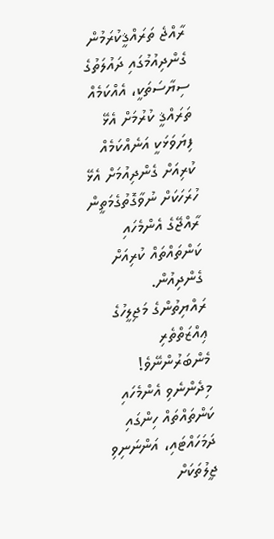ރާއްޖެ ތަރައްޤީކުރަމުން ގެންދިއުމުގައި ދައުލަތުގެ ސިޔާސަތަކީ، އެއްކަމެއް ތަރައްޤީ ކުރުމަށް އެޅޭ ފިޔަވަޅަކީ އަނެއްކަމެއް ކުރިއަށް ގެންދިއުމަށް އެޅޭ ހުރަހަކަށް ނުވާގޮތުގެމަތީން ރާއްޖޭގެ އެންމެހައި ކަންތައްތައް ކުރިއަށް ގެންދިއުން.
ރައްޔިތުންގެ މަޖިލީހުގެ ޢިއްޒަތްތެރި މެންބަރުންނޭވެ!
މިދެންނެވި އެންމެހައި ކަންތައްތައް ހިންގައި ދަމަހައްޓައި، އަންނަނިވި ޖީލުތަކަށް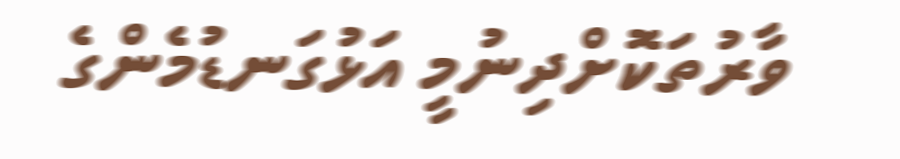ވާރުތަކޮށްދިނުމީ އަޅުގަނޑުމެންގެ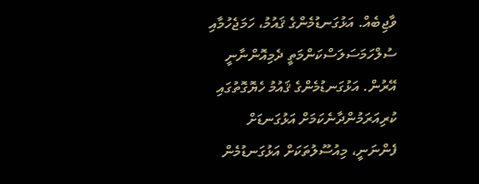ވާޖިބެއް. އަޅުގަނޑުމެންގެ ޤައުމު، ހަމަޖެހުމާއި ސުލްހަމަސަލަސްކަންމަތީ ދެމިއޮންނާނީ އޭރުން. އަޅުގަނޑުމެންގެ ޤައުމު ހެޔޮގޮތުގައި ކުރިއަރަމުންދާނެކަމަށް އަޅުގަނޑަށް ފެންނަނީ، މިއުސޫލުތަކަށް އަޅުގަނޑުމެން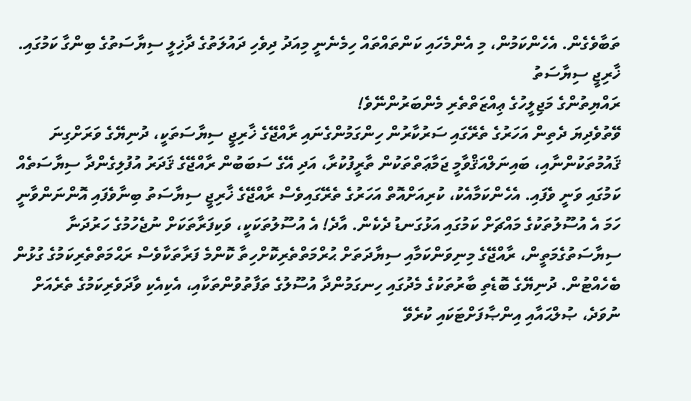ތަބާވެގެން. އެހެންކަމުން، މި އެންމެހައި ކަންތައްތައް ހިމެނެނީ މިއަދު ދިވެހި ދައުލަތުގެ ދާޚިލީ ސިޔާސަތުގެ ބިންގާ ކަމުގައި.
ޚާރިޖީ ސިޔާސަތު
ރައްޔިތުންގެ މަޖިލީހުގެ ޢިއްޒަތްތެރި މެންބަރުންނޭވެ!
ވޭތުވެދިޔަ ދެތިން އަހަރުގެ ތެރޭގައި ސަރުކާރުން ހިންގަމުންގެނައި ރާއްޖޭގެ ޚާރިޖީ ސިޔާސަތަކީ، ދުނިޔޭގެ ވަރަށްގިނަ ޤައުމުތަކުންނާއި، ބައިނަލްއަޤްވާމީ ޖަމާޢަތްތަކުން ތާރީފުކުރާ، އަދި އޭގެ ސަބަބުން ރާއްޖޭގެ ޤަދަރު އުފުލިގެންދާ ސިޔާސަތެއް ކަމުގައި ވަނީ ވެފައި. އެހެންކަމާއެކު، ކުރިއަށްއޮތް އަހަރުގެ ތެރޭގައިވެސް ރާއްޖޭގެ ޚާރިޖީ ސިޔާސަތު ބިނާވެފައި އޮންނަންވާނީ ހަމަ އެ އުސޫލުތަކުގެ މައްޗަށް ކަމުގައި އަޅުގަނޑު ދެކެން. އާދެ! އެ އުސޫލުތަކަކީ، ވަކިފަރާތަކަށް ނުޖެހުމުގެ ހަރުދަނާ ސިޔާސަތުގެމަތީން، ރާއްޖޭގެ މިނިވަންކަމާއި ސިޔާދަތަށް ޙުރްމަތްތެރިކޮށްހިތާ ކޮންމެ ފަރާތަކާވެސް ރަޙްމަތްތެރިކަމުގެ ގުޅުން ބެހެއްޓުން. ދުނިޔޭގެ ބޮޑެތި ބާރުތަކުގެ މެދުގައި ހިނގަމުންދާ އުސޫލުގެ ތަފާތުވުންތަކާއި، އެކިއެކި ވާދަވެރިކަމުގެ ތެރެއަށް ނުވަދެ، ޞުލްޙައާއި އިންޞާފަށްޓަކައި ކުރެވޭ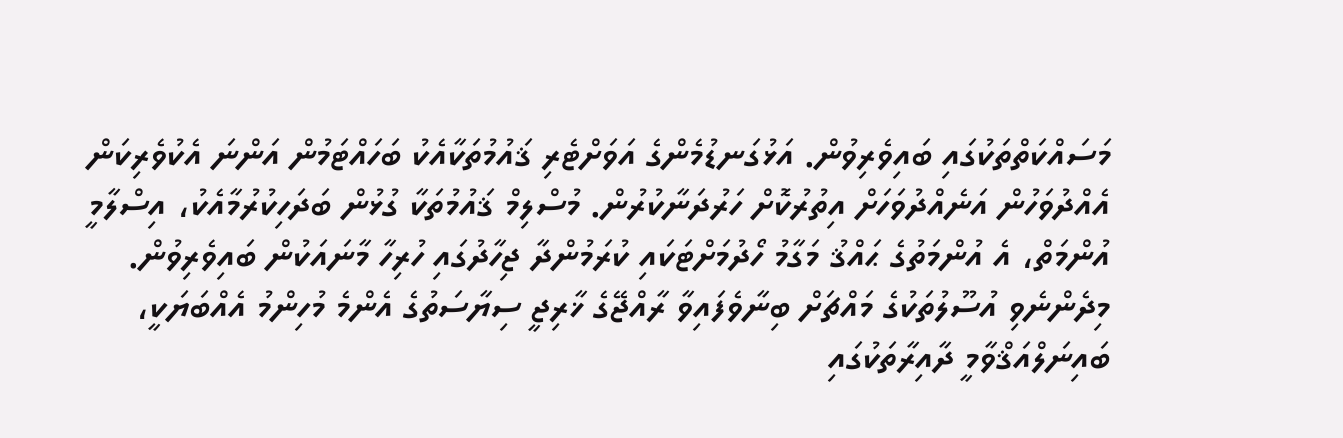މަސައްކަތްތަކުގައި ބައިވެރިވުން. އަޅުގަނޑުމެންގެ އަވަށްޓެރި ޤައުމުތަކާއެކު ބަހައްޓަމުން އަންނަ އެކުވެރިކަން އެއްދުވަހުން އަނެއްދުވަހަށް އިތުރުކޮށް ހަރުދަނާކުރުން. މުސްލިމް ޤައުމުތަކާ ގުޅުން ބަދަހިކުރުމާއެކު، އިސްލާމީ އުންމަތް، އެ އުންމަތުގެ ޙައްޤު މަގާމު ހޯދުމަށްޓަކައި ކުރަމުންދާ ޖިހާދުގައި ހުރިހާ މާނައަކުން ބައިވެރިވުން.
މިދެންނެވި އުސޫލުތަކުގެ މައްޗަށް ބިނާވެފައިވާ ރާއްޖޭގެ ޚާރިޖީ ސިޔާސަތުގެ އެންމެ މުހިންމު އެއްބަޔަކީ، ބައިނަލްއަޤްވާމީ ދާއިރާތަކުގައި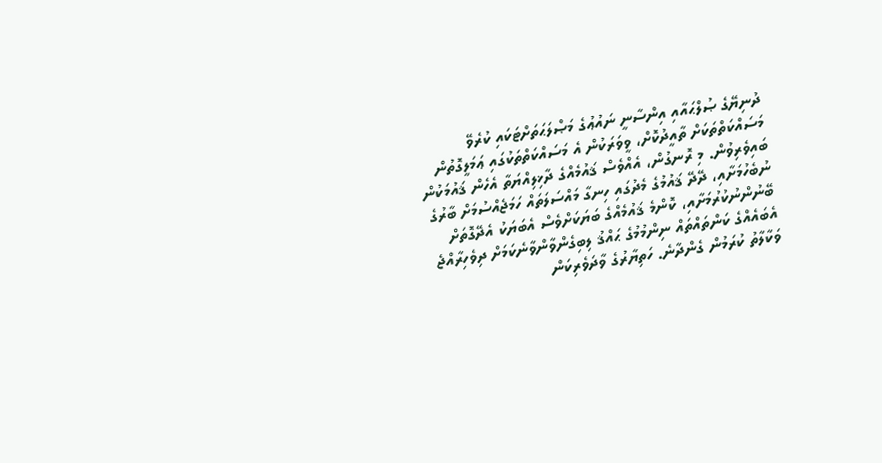ދުނިޔޭގެ ޞުލްޙައާއި އިންސާނީ ނައުޢުގެ މަޞްލަޙަތަށްޓަކައި ކުރެވޭ މަސައްކަތްތަކަށް ތާއީދުކޮށް، ވީވަރަކުން އެ މަސައްކަތްތަކުގައި ޢަމަލީގޮތުން ބައިވެރިވުން. މި ރޮނގުން، އެއްވެސް ޤައުމެއްގެ ދާޚިލިއްޔަތާ އެހެން ޤައުމަކުން ނުބެހުމަށާއި، ދޭދޭ ޤައުމުގެ މެދުގައި ހިނގާ މައްސަލަތައް ހަމަޖެއްސުމަށް ބާރުގެ ބޭނުންނުކުރުމަށާއި، ކޮންމެ ޤައުމެއްގެ ބަޔަކަށްވެސް އެބަޔަކު އެދޭގޮތަށް އެބައެއްގެ ކަންތައްތައް ނިންމުމުގެ ޙައްޤު ލިބިގެންވާންވާނެކަމަށް ދިވެހިރާއްޖެ ވަކާލާތު ކުރަމުން ގެންދާނެ. ހަތިޔާރުގެ ވާދަވެރިކަން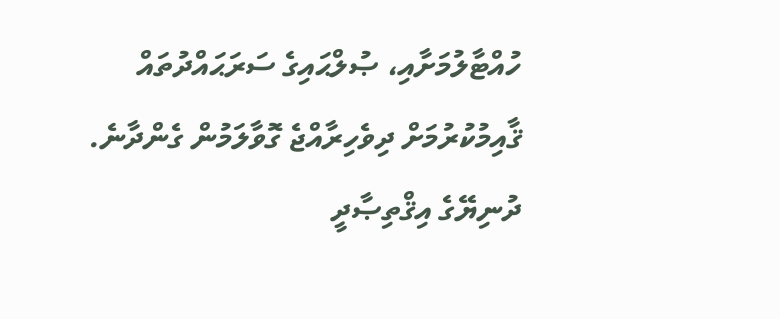ހުއްޓާލުމަށާއި، ޞުލްޙައިގެ ސަރަޙައްދުތައް ޤާއިމުކުރުމަށް ދިވެހިރާއްޖެ ގޮވާލަމުން ގެންދާނެ. ދުނިޔޭގެ އިޤްތިޞާދީ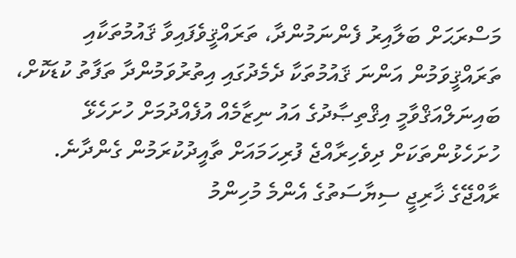މަސްރަޙަށް ބަލާއިރު ފެންނަމުންދާ، ތަރައްޤީވެފައިވާ ޤައުމުތަކާއި ތަރައްޤީވަމުން އަންނަ ޤައުމުތަކާ ދެމެދުގައި އިތުރުވަމުންދާ ތަފާތު ކުޑަކޮށް، ބައިނަލްއަޤްވާމީ އިޤްތިޞާދުގެ އައު ނިޒާމެއް އުފެއްދުމަށް ހުށަހެޅޭ ހުށަހެޅުންތަކަށް ދިވެހިރާއްޖެ ފުރިހަމައަށް ތާއީދުކުރަމުން ގެންދާނެ.
ރާއްޖޭގެ ޚާރިޖީ ސިޔާސަތުގެ އެންމެ މުހިންމު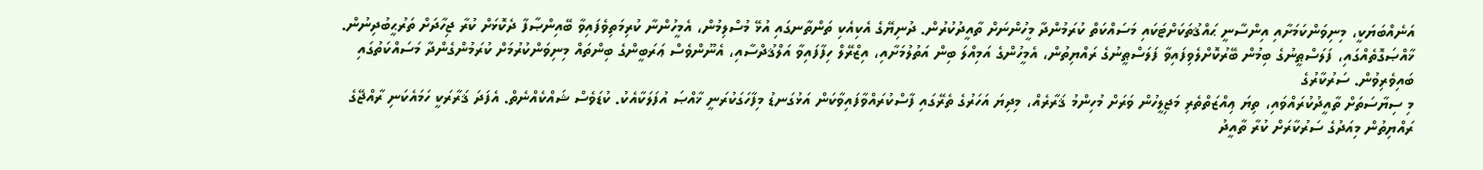އަނެއްބަޔަކީ، މިނިވަންކަމަށާއި އިންސާނީ ޙައްޤުތަކަށްޓަކައި މަސައްކަތް ކުރަމުންދާ މީހުންނަށް ތާއީދުކުރުން. ދުނިޔޭގެ އެކިއެކި ތަންތާނގައި އުޅޭ މުސްލިމުން، އެމީހުންނާ ކުރިމަތިވެފައިވާ ބޭއިންޞާފާ ދެކޮޅަށް ކުރާ ޖިހާދަށް ތަރުޙީބުދިނުން. ޚާއްޞަގޮތެއްގައި، ފަލަސްޠީނުގެ ބިމުން ބޭރުކޮށްލެވިފައިވާ ފަލަސްޠީނުގެ ރައްޔިތުން، އެމީހުންގެ އަމިއްލަ ބިން އަތުލުމަށާއި، އިޒްރޭލް ހިފާފައިވާ އަލްޤުދްސާއި، އެނޫންވެސް ޢަރަބީންގެ ބިންތައް މިނިވަންކުރުމަށް ކުރަމުންގެންދާ މަސައްކަތުގައި ބައިވެރިވުން. ސަރުކާރުގެ
މި ސިޔާސަތަށް ތާއީދުކުރައްވައި، ތިޔަ ޢިއްޒަތްތެރި މަޖިލީހުން ވަރަށް މުހިންމު ޤަރާރެއް، މިދިޔަ އަހަރުގެ ތެރޭގައި ފާސްކުރައްވާފައިވާކަން އަޅުގަނޑު މިފާހަގަކުރަނީ ޚާއްޞަ އުފަލަކާއެކު. ކުޑަވެސް ޝައްކެއްނެތް. އެފަދަ ޤަރާރަކީ ހަމައެކަނި ރާއްޖޭގެ ރައްޔިތުން މިއަދުގެ ސަރުކާރަށް ކުރާ ތާއީދު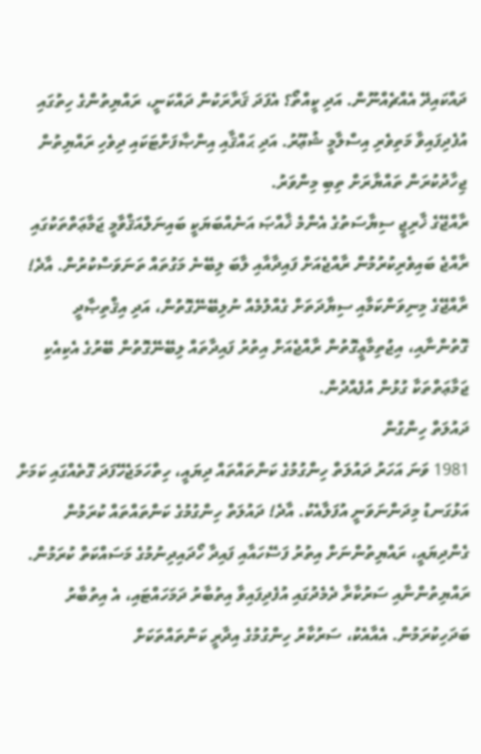ދައްކައިދޭ އެއްޗެއްނޫން. އަދި ކީއްތޯ؟ އެފަދަ ޤަރާރަކުން ދައްކަނީ، ރައްޔިތުންގެ ހިތުގައި އުފެދިފައިވާ މަތިވެރި އިސްލާމީ ޝުޢޫރު. އަދި ޙައްޤާއި އިންޞާފަށްޓަކައި ދިވެހި ރައްޔިތުން ޖިހާދުކުރަން ތައްޔާރަށް ތިބި މިންވަރު.
ރާއްޖޭގެ ޚާރިޖީ ސިޔާސަތުގެ އެންމެ ޚާއްޞަ އަނެއްބަޔަކީ ބައިނަލްއަޤްވާމީ ޖަމާޢަތްތަކުގައި ރާއްޖެ ބައިވެރިކުރުމުން ރާއްޖެއަށް ފައިދާއާއި ލާބަ ލިބޭނެ މަގުތައް ތަނަވަސްކުރުން. އާދެ! ރާއްޖޭގެ މިނިވަންކަމާއި ސިޔާދަތަށް ގެއްލުމެއް ނުލިބޭނޭގޮތުން، އަދި އިޤްތިޞާދީ ގޮތުންނާއި، އިޖުތިމާޢީގޮތުން ރާއްޖެއަށް އިތުރު ފައިދާތައް ލިބޭނޭގޮތުން ބޭރުގެ އެކިއެކި ޖަމާޢަތްތަކާ ގުޅުން އުފެއްދުން.
ދައުލަތް ހިންގުން
1981 ވަނަ އަހަރު ދައުލަތް ހިންގުމުގެ ކަންތައްތައް ދިޔައީ، ހިތްހަމަޖެހޭފަދަ ގޮތެއްގައި ކަމަށް އަޅުގަނޑު މިދަންނަވަނީ އުފަލާއެކު. އާދެ! ދައުލަތް ހިންގުމުގެ ކަންތައްތައް ކުރަމުން ގެންދިޔައީ، ރައްޔިތުންނަށް އިތުރު ފަސޭހައާއި ފައިދާ ހޯދައިދިނުމުގެ މަސައްކަތް ކުރަމުން. ރައްޔިތުންނާއި ސަރުކާރާ ދެމެދުގައި އުފެދިފައިވާ އިތުބާރު ދަމަހައްޓައި، އެ އިތުބާރު ބަދަހިކުރަމުން. އެއާއެކު، ސަރުކާރު ހިންގުމުގެ އިދާރީ ކަންތައްތަކަށް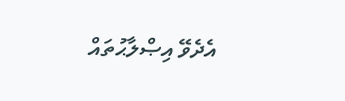އެދެވޭ އިޞްލާޙުތައް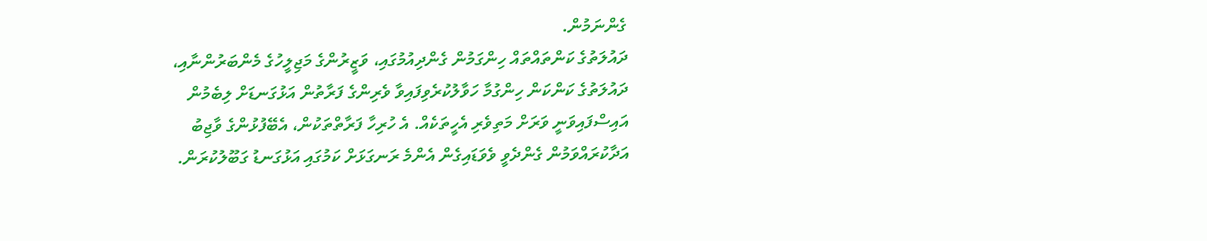ގެންނަމުން.
ދައުލަތުގެ ކަންތައްތައް ހިންގަމުން ގެންދިއުމުގައި، ވަޒީރުންގެ މަޖިލީހުގެ މެންބަރުންނާއި، ދައުލަތުގެ ކަންކަން ހިންގުމާ ހަވާލުކުރެވިފައިވާ ވެރިންގެ ފަރާތުން އަޅުގަނޑަށް ލިބެމުން އައިސްފައިވަނީ ވަރަށް މަތިވެރި އެހީތަކެއް. އެ ހުރިހާ ފަރާތްތަކުން، އެބޭފުޅުންގެ ވާޖިބު އަދާކުރައްވަމުން ގެންދެވީ ވެވަޑައިގެން އެންމެ ރަނގަޅަށް ކަމުގައި އަޅުގަނޑު ގަބޫލުކުރަން.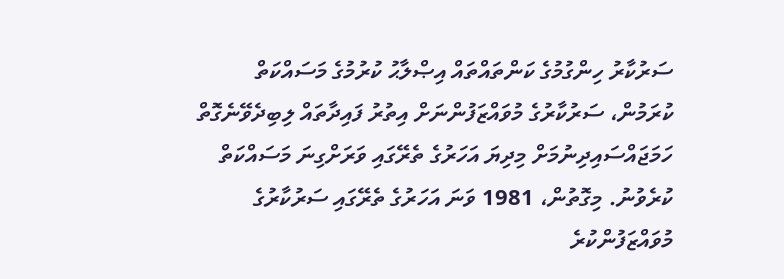ސަރުކާރު ހިންގުމުގެ ކަންތައްތައް އިޞްލާޙު ކުރުމުގެ މަސައްކަތް ކުރަމުން، ސަރުކާރުގެ މުވައްޒަފުންނަށް އިތުރު ފައިދާތައް ލިބިދެވޭނެގޮތް ހަމަޖައްސައިދިނުމަށް މިދިޔަ އަހަރުގެ ތެރޭގައި ވަރަށްގިނަ މަސައްކަތް ކުރެވުނު. މިގޮތުން، 1981 ވަނަ އަހަރުގެ ތެރޭގައި ސަރުކާރުގެ މުވައްޒަފުންކުރެ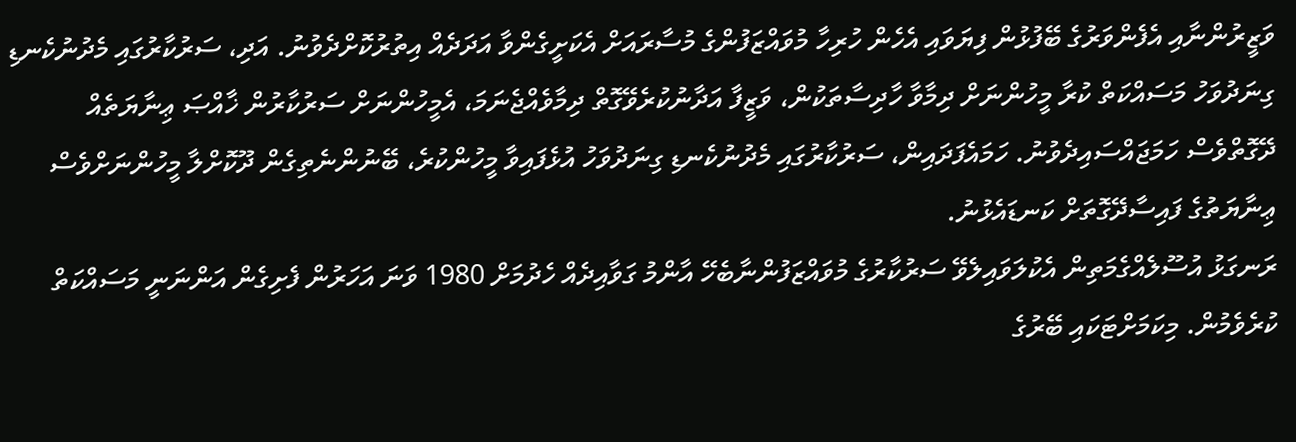ވަޒީރުންނާއި އެފެންވަރުގެ ބޭފުޅުން ފިޔަވައި އެހެން ހުރިހާ މުވައްޒަފުންގެ މުސާރައަށް އެކަށީގެންވާ އަދަދެއް އިތުރުކޮށްދެވުނު. އަދި، ސަރުކާރުގައި މެދުނުކެނޑި ގިނަދުވަހު މަސައްކަތް ކުރާ މީހުންނަށް ދިމާވާ ހާދިސާތަކުން، ވަޒީފާ އަދާނުކުރެވޭގޮތް ދިމާވެއްޖެނަމަ، އެމީހުންނަށް ސަރުކާރުން ޚާއްޞަ ޢިނާޔަތެއް ދޭގޮތްވެސް ހަމަޖައްސައިދެވުނު. ހަމައެފަދައިން، ސަރުކާރުގައި މެދުނުކެނޑި ގިނަދުވަހު އުޅެފައިވާ މީހުންކުރެ، ބޭނުންނެތިގެން ދޫކޮށްލާ މީހުންނަށްވެސް ޢިނާޔަތުގެ ފައިސާދޭގޮތަށް ކަނޑައެޅުނު.
ރަނގަޅު އުސޫލެއްގެމަތިން އެކުލަވައިލެވޭ ސަރުކާރުގެ މުވައްޒަފުންނާބެހޭ އާންމު ގަވާއިދެއް ހެދުމަށް 1980 ވަނަ އަހަރުން ފެށިގެން އަންނަނީ މަސައްކަތް ކުރެވެމުން. މިކަމަށްޓަކައި ބޭރުގެ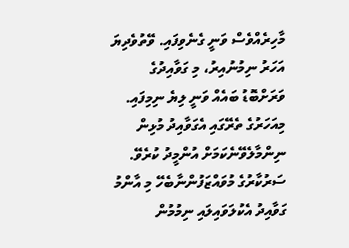މާހިރެއްވެސް ވަނީ ގެނެވިފައި. ވޭތުވެދިޔަ އަހަރު ނިމުނުއިރު، މި ގަވާއިދުގެ ވަރަށްބޮޑު ބައެއް ވަނީ ލިޔެ ނިމިފައި. މިއަހަރުގެ ތެރޭގައި އެގަވާއިދު މުޅިން ނިންމާލެވޭނެކަމަށް އުންމީދު ކުރެވޭ. ސަރުކާރުގެ މުވައްޒަފުންނާބެހޭ މި އާންމު ގަވާއިދު އެކުލަވައިލައި ނިމުމުން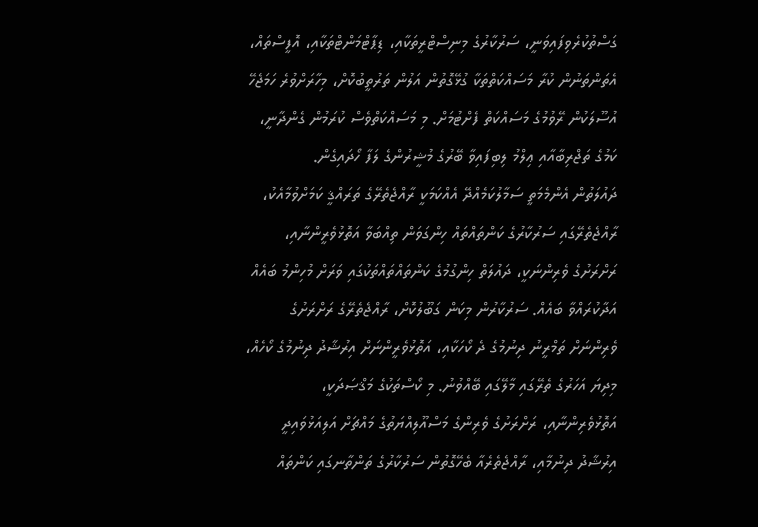ގަސްތުކުރެވިފައިވަނީ، ސަރުކާރުގެ މިނިސްޓްރީތަކާއި، ޑިޕާޓްމަންޓްތަކާއި، އޮފީސްތައް، އެތަންތަނުން ކުރާ މަސައްކަތްތަކާ ގުޅޭގޮތުން އަލުން ތަރުތީބުކޮށް، މިހާރަށްވުރެ ހަމަޖެހޭ އުސޫލަކުން ރޭވުމުގެ މަސައްކަތް ފެށްޓުމަށް. މި މަސައްކަތްވެސް ކުރަމުން ގެންދާނީ، ކަމުގެ ތަޖްރިބާއާއި ޢިލްމު ލިބިފައިވާ ބޭރުގެ މުޝީރުންގެ ލަފާ ހޯދައިގެން.
ދައުލަތުން އެންމެމަތީ ސަމާލުކަމެއްދޭ އެއްކަމަކީ ރާއްޖެތެރޭގެ ތަރައްޤީ ކަމަށްވުމާއެކު، ރާއްޖެތެރޭގައި ސަރުކާރުގެ ކަންތައްތައް ހިންގަވަން ތިއްބަވާ އަތޮޅުވެރީންނާއި، ރަށްރަށުގެ ވެރިންނަކީ، ދައުލަތް ހިންގުމުގެ ކަންތައްތައްތަކުގައި ވަރަށް މުހިންމު ބައެއް އަދާކުރައްވާ ބައެއް. ސަރުކާރުން މިކަން ގަބޫލުކޮށް، ރާއްޖެތެރޭގެ ރަށްރަށުގެ ވެރިންނަށް ތަމްރީނު ދިނުމުގެ ދެ ކޯހަކާއި، އަތޮޅުވެރީންނަށް އިރުޝާދު ދިނުމުގެ ކޯހެއް، މިދިޔަ އަހަރުގެ ތެރޭގައި މާލޭގައި ބޭއްވުނު. މި ކޯސްތަކުގެ މަޤްޞަދަކީ، އަތޮޅުވެރިންނާއި، ރަށްރަށުގެ ވެރިންގެ މަސްއޫލިއްޔަތުގެ މައްޗަށް އަލިއަޅުވައިދީ އިރުޝާދު ދިނުމާއި، ރާއްޖެތެރެއާ ބެހޭގޮތުން ސަރުކާރުގެ ތަންތާނގައި ކަންތައް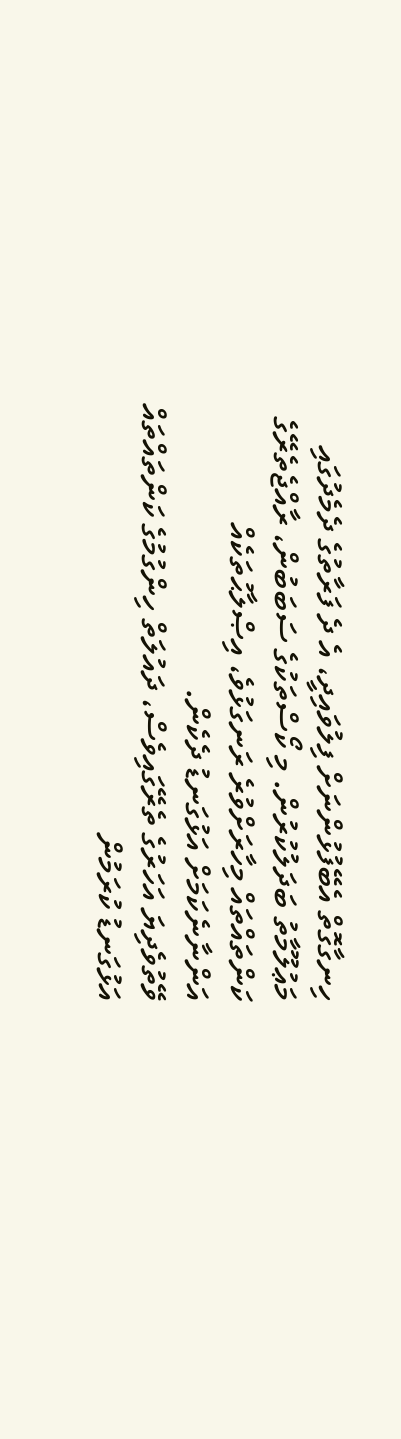ހިނގާގޮތް އެބޭފުޅުންނަށް ފިލުވައިދީ، އެ ދެ ފަރާތުގެ ދެމެދުގައި މަޢުލޫމާތު ބަދަލުކުރުން. މި ކޯސްތަކުގެ ސަބަބުން، ރާއްޖެތެރޭގެ ކަންތައްތައް މިހާރަށްވުރެ ރަނގަޅުވެ، އިޞްލާޙުތަކެއް އަންނާނެކަމަށް އަޅުގަނޑު ދެކެން.
ވޭތުވެދިޔަ އަހަރުގެ ތެރޭގައިވެސް، ދައުލަތް ހިންގުމުގެ ކަންތައްތައް އަޅުގަނޑު ކުރަމުން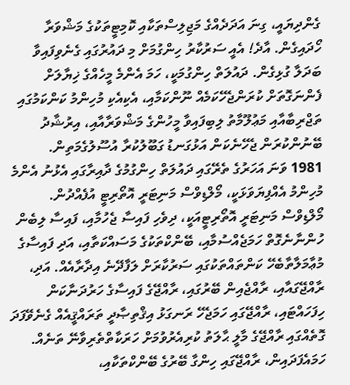ގެންދިޔައީ، ގިނަ އަދަދެއްގެ މަޖިލިސްތަކާއި ކޮމިޓީތަކުގެ މަޝްވަރާ ހޯދައިގެން. އާދެ! އެއީ ސަރުކާރު ހިންގުމަށް މި ދައުރުގައި ގެނެވިފައިވާ ބަދަލާ ގުޅިގެން. ދައުލަތް ހިންގުމަކީ، ހަމަ އެންމެ މީހެއްގެ ޚިޔާލަށް ފެންނަގޮތަށް ކުރަންޖެހޭކަމެއް ނޫންކަމާއި، އެކިއެކި މުހިންމު ކަންކަމުގައި ތަޖްރިބާއާއި މަޢުލޫމާތު ލިބިފައިވާ މީހުންގެ މަޝްވަރާއާއި، އިރުޝާދު ބޭނުންކުރަން ޖެހޭނެކަން އަޅުގަނޑު ގަބޫލުކުރާ އުސޫލުގެމަތިން.
1981 ވަނަ އަހަރުގެ ތެރޭގައި ދައުލަތް ހިންގުމުގެ ދާއިރާގައި އެޅުނު އެންމެ މުހިންމު އެއްފިޔަވަޅަކީ، މޯލްޑިވްސް މަނިޓަރީ އޮތޯރިޓީ އުފެއްދުން. މޯލްޑިވްސް މަނިޓަރީ އޮތޯރިޓީއަކީ، ދިވެހި ފައިސާ ޖެހުމާއި، ފައިސާ ލިބެން ހުންނާނެގޮތް ހަމަޖެއްސުމާއި، ބޭންކްތަކުގެ މަސައްކަތާއި، އަދި ފައިސާގެ މުޢާމަލާތާބެހޭ ކަންތައްތަކުގައި ސަރުކާރަށް ލަފާދޭނެ އިދާރާއެއް. އަދި، ރާއްޖޭގައާއި، ރާއްޖެއިން ބޭރުގައި، ރާއްޖޭގެ ފައިސާގެ ހަރުދަނާކަން ހިފަހައްޓައި، ރާއްޖޭގައި ހަމަޖެހޭ ރަނގަޅު އިޤްތިޞާދީ ތަރައްޤީއެއް ގެނެވޭފަދަ ގޮތެއްގައި ރާއްޖޭގެ މާލީ ޙާލަތު ކުރިއެރުވުމަށް ހަރަކާތްތެރިވާނޭ ތަނެއް. ހަމައެފަދައިން، ރާއްޖޭގައި ހިންގާ ބޭރުގެ ބޭންކްތަކާއި،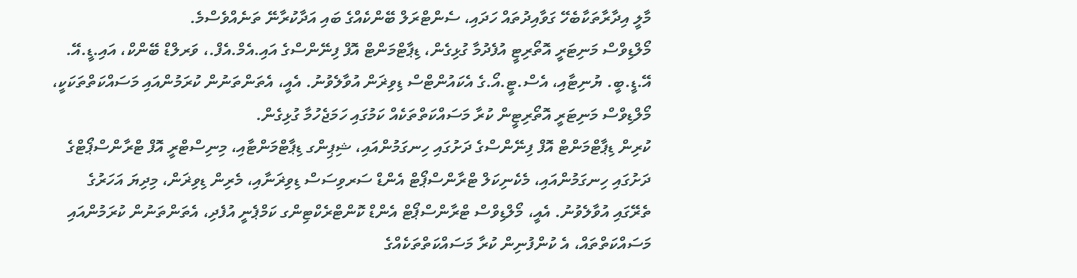މާލީ އިދާރާތަކާބެހޭ ގަވާއިދުތައް ހަދައި، ސެންޓްރަލް ބޭންކެއްގެ ބައި އަދާކުރާނޭ ތަނެއްވެސްމެ.
މޯލްޑިވްސް މަނިޓަރީ އޮތޯރިޓީ އުފެދުމާ ގުޅިގެން، ޑިޕާޓްމަންޓް އޮފް ފިނޭންސްގެ އައި.އެމް.އެފް.، ވަރލްޑް ބޭންކް، އައި.ޑީ.އޭ. އޭ.ޑީ.ބީ. ޔުނިޓާއި، އެސް.ޓީ.އޯ.ގެ އެކައުންޓްސް ޑިވިޜަން އުވާލެވުނު. އެއީ، އެތަންތަނުން ކުރަމުންއައި މަސައްކަތްތަކަކީ، މޯލްޑިވްސް މަނިޓަރީ އޮތޯރިޓީން ކުރާ މަސައްކަތްތަކެއް ކަމުގައި ހަމަޖެހުމާ ގުޅިގެން.
ކުރިން ޑިޕާޓްމަންޓް އޮފް ފިނޭންސްގެ ދަށުގައި ހިނގަމުންއައި، ޝިޕިންގ ޑިޕާޓްމަންޓާއި، މިނިސްޓްރީ އޮފް ޓްރާންސްޕޯޓްގެ ދަށުގައި ހިނގަމުންއައި، މެކެނިކަލް ޓްރާންސްޕޯޓް އެންޑް ސަރވިސަސް ޑިވިޜަނާއި، މެރިން ޑިވިޜަން، މިދިޔަ އަހަރުގެ ތެރޭގައި އުވާލެވުނު. އެއީ، މޯލްޑިވްސް ޓްރާންސްޕޯޓް އެންޑް ކޮންޓްރެކްޓިންގ ކަމްޕެނީ އުފެދި، އެތަންތަނުން ކުރަމުންއައި މަސައްކަތްތައް، އެ ކުންފުނިން ކުރާ މަސައްކަތްތަކެއްގެ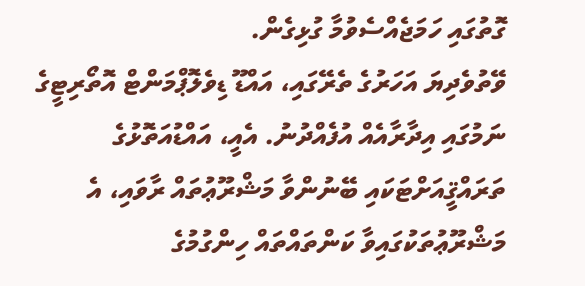ގޮތުގައި ހަމަޖެއްސެވުމާ ގުޅިގެން.
ވޭތުވެދިޔަ އަހަރުގެ ތެރޭގައި، އައްޑޫ ޑިވެލޮޕްމަންޓް އޮތޯރިޓީގެ ނަމުގައި އިދާރާއެއް އުފެއްދުނު. އެއީ، އައްޑުއަތޮޅުގެ ތަރައްޤީއަށްޓަކައި ބޭނުންވާ މަޝްރޫޢުތައް ރާވައި، އެ މަޝްރޫޢުތަކުގައިވާ ކަންތައްތައް ހިންގުމުގެ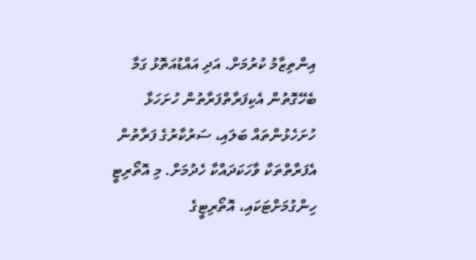އިންތިޒާމު ކުރުމަށް. އަދި އައްޑުއަތޮޅު ގަމާ ބެހޭގޮތުން އެކިފަރާތްފަރާތުން ހުށަހަޅާ ހުށަހެޅުންތައް ބަލައި، ސަރުކާރުގެ ފަރާތުން އެފަރާތްތަކާ ވާހަކަދައްކާ ހެދުމަށް. މި އޮތޯރިޓީ ހިންގުމަށްޓަކައި، އޮތޯރިޓީގެ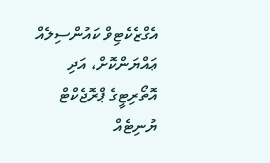އެގްޒެކެޓިވް ކައުންސިލެއް ޢައްޔަންކޮށް، އަދި އޮތޯރިޓީގެ ޕްރޮޖެކްޓް ޔުނިޓެއް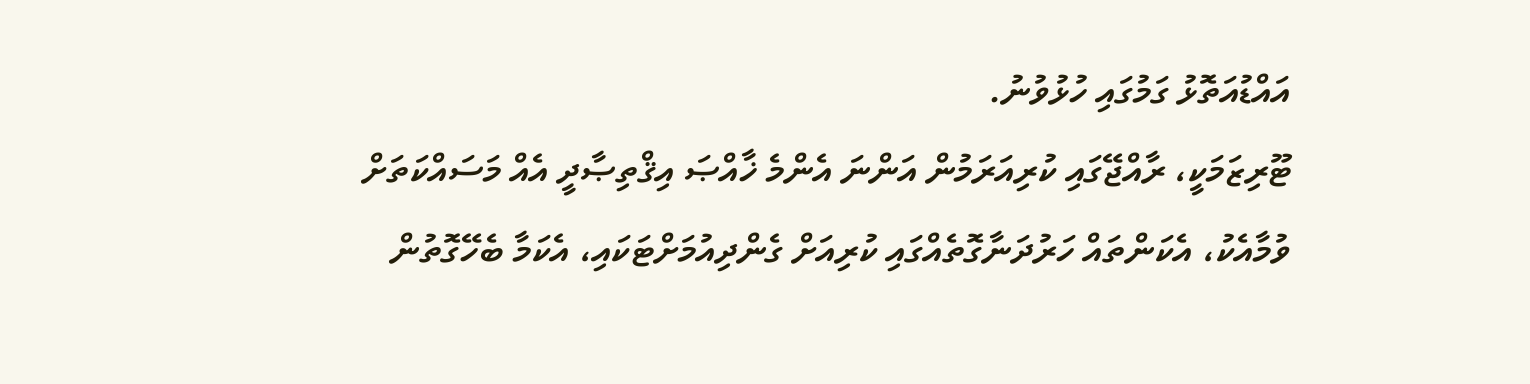އައްޑުއަތޮޅު ގަމުގައި ހުޅުވުނު.
ޓޫރިޒަމަކީ، ރާއްޖޭގައި ކުރިއަރަމުން އަންނަ އެންމެ ޚާއްޞަ އިޤްތިޞާދީ އެއް މަސައްކަތަށް ވުމާއެކު، އެކަންތައް ހަރުދަނާގޮތެއްގައި ކުރިއަށް ގެންދިއުމަށްޓަކައި، އެކަމާ ބެހޭގޮތުން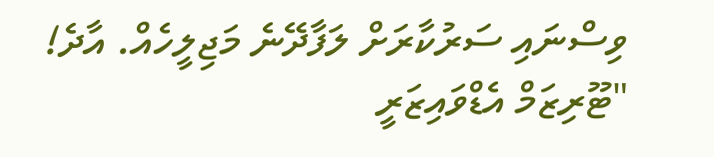ވިސްނައި ސަރުކާރަށް ލަފާދޭނެ މަޖިލީހެއް. އާދެ! "ޓޫރިޒަމް އެޑްވައިޒަރީ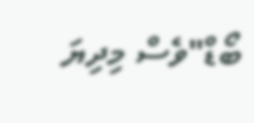ބޯޑް"ވެސް މިދިޔަ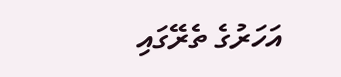އަހަރުގެ ތެރޭގައި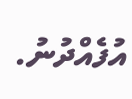އުފެއްދުނު.